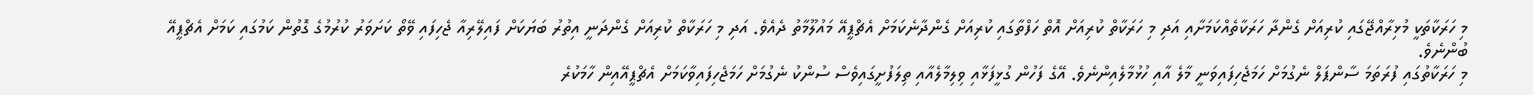މި ހަރަކާތަކީ މުޅިރާއްޖޭގައި ކުރިއަށް ގެންދާ ހަރަކާތެއްކަމަށާއި އަދި މި ހަރަކާތް ކުރިއަށް އޮތް ހަފްތާގައި ކުރިއަށް ގެންދާނެކަމަށް އެޗްޕީއޭ މައުލޫމާތު ދެއެވެ. އަދި މި ހަރަކާތް ކުރިއަށް ގެންދަނީ އިތުރު ބަޔަކަށް ފައިލޭރިއާ ޖެހިފައި ވޭތޯ ކަށަވަރު ކުރުމުގެ ގޮތުން ކަމުގައި ކަމަށް އެޗްޕީއޭ ބުންނެވެ.
މި ހަރަކާތުގައި ފުރަތަމަ ސާންޕަލް ނެގުމަށް ހަމަޖެހިފައިވަނީ މާލެ އާއި ހުޅުމާލެއިންނެވެ. އޭގެ ފަހުން ގުޅީފަޅާއި ވިލިމާލެއާއި ތިލަފުށީގައިވެސް ސުންކު ނެގުމަށް ހަމަޖެހިފައިވާކަމަށް އެޗްޕީއޭއިން ހާމަކުރެ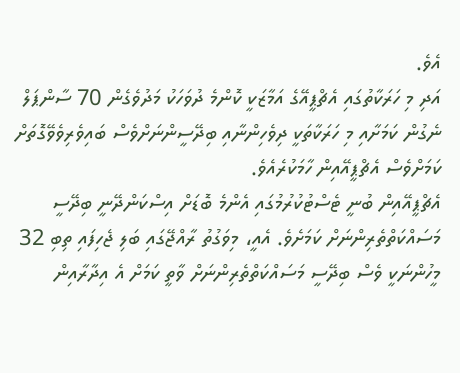އެވެ.
އަދި މި ހަރަކާތުގައި އެޗްޕީއޭގެ އަމާޒަކީ ކޮންމެ ދުވަހަކު މަދުވެގެން 70 ސާންޕަލް ނެގުން ކަމަށާއި މި ހަރަކާތަކީ ދިވެހިންނާއި ބިދޭސީންނަށްވެސް ބައިވެރިވެވޭގޮތަށް ކަމަށްވެސް އެޗްޕީއޭއިން ހާމަކުރެއެވެ.
އެޗްޕީއޭއިން ބުނީ ޓެސްޓުކުރުމުގައި އެންމެ ބޮޑަށް އިސްކަންދޭނީ ބިދޭސީ މަސައްކަތްތެރިންނަށް ކަމަށެވެ. އެއީ، މިވަގުތު ރާއްޖޭގައި ބަލި ޖެހިފައި ތިބި 32 މީހުންނަކީ ވެސް ބިދޭސީ މަސައްކަތްތެރިންނަށް ވާތީ ކަމަށް އެ އިދާރާއިން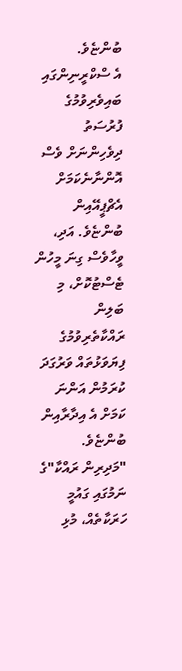ބުންޏެވެ.
އެ ސްކްރީނިންގައި ބައިވެރިވުމުގެ ފުރުސަތު ދިވެހިންނަށް ވެސް އޮންނާނެކަމަށް އެޗްޕީއޭއިން ބުންޏެވެ. އަދި، ވީހާވެސް ގިނަ މީހުން ޓެސްޓުކޮށް، މި ބަލިން ރައްކާތެރިވުމުގެ ފިޔަވަޅުތައް ވަރުގަދަ ކުރަމުން އަންނަ ކަމަށް އެ އިދާރާއިން ބުންޏެވެ.
"މަދިރިން ރައްކާ"ގެ ނަމުގައި ގައުމީ ހަރަކާތެއް، މުޅި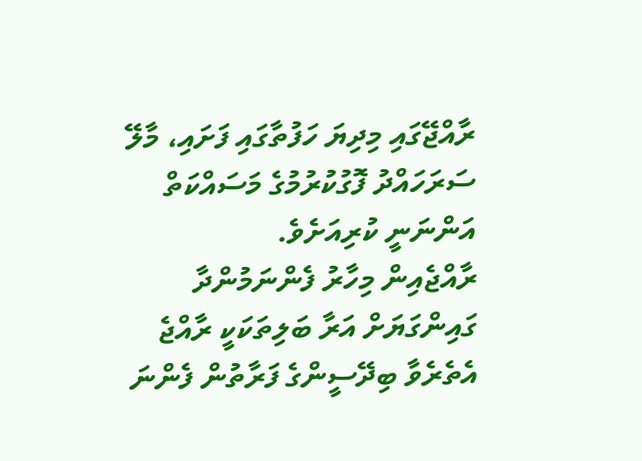ރާއްޖޭގައި މިދިޔަ ހަފުތާގައި ފަށައި، މާލޭ ސަރަހައްދު ފޮގުކުރުމުގެ މަސައްކަތް އަންނަނީ ކުރިއަށެވެ.
ރާއްޖެއިން މިހާރު ފެންނަމުންދާ ގައިންގަޔަށް އަރާ ބަލިތަކަކީ ރާއްޖެ އެތެރެވާ ބިދޭސީންގެ ފަރާތުން ފެންނަ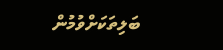ބަލިތަކަށްވުމުން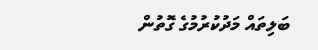ބަލިތައް މަދުކުރުމުގެ ގޮތުން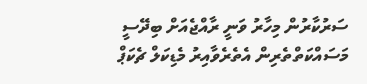ސަރުކާރުން މިހާރު ވަނީ ރާއްޖެއަށް ބިދޭސީ މަސައްކަތްތެރިން އެތެރެވާއިރު މެޑިކަލް ޗެކަޕް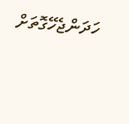ހަދަންޖެހޭގޮތަށް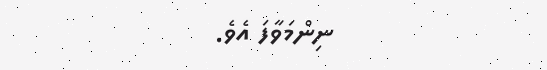ނިންމަވާފަ އެވެ.